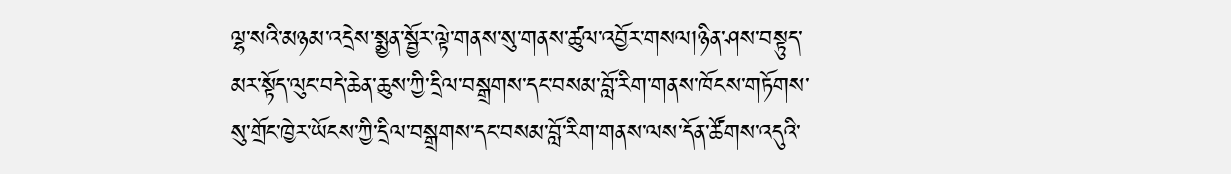ལྷ་སའི་མཉམ་འདྲེས་སྨྱན་སྦྱོར་ལྟེ་གནས་སུ་གནས་ཚུལ་འབྱོར་གསལ།ཉིན་ཤས་བསྟུད་མར་སྟོད་ལུང་བདེ་ཆེན་ཆུས་ཀྱི་དྲིལ་བསྒྲགས་དང་བསམ་བློ་རིག་གནས་ཁོངས་གཏོགས་སུ་གྲོང་ཁྱེར་ཡོངས་ཀྱི་དྲིལ་བསྒྲགས་དང་བསམ་བློ་རིག་གནས་ལས་དོན་ཚོགས་འདུའི་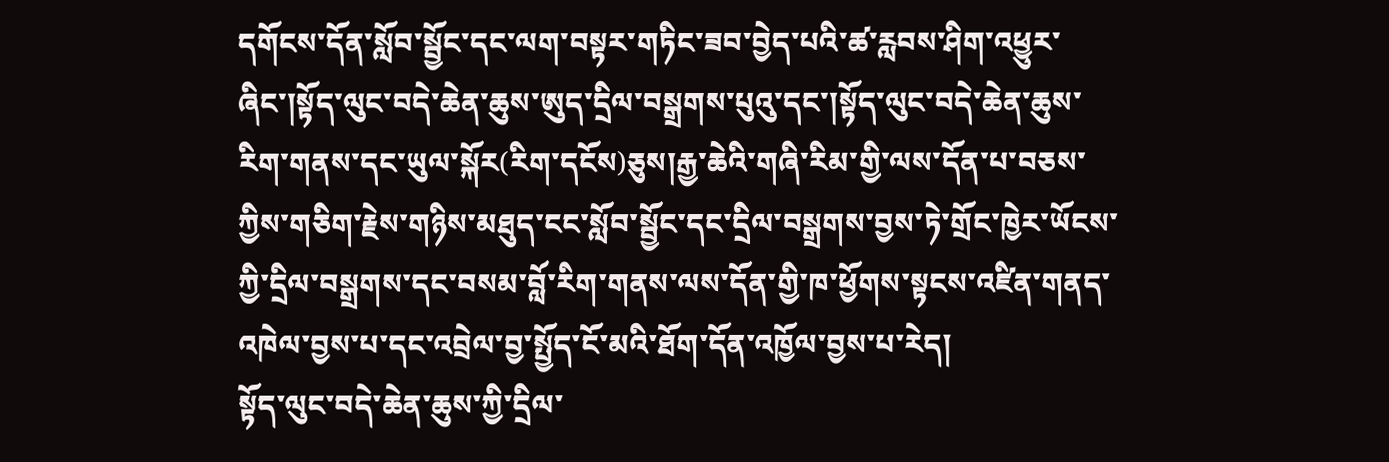དགོངས་དོན་སློབ་སྦྱོང་དང་ལག་བསྟར་གཏིང་ཟབ་བྱེད་པའི་ཚ་རླབས་ཤིག་འཕྱུར་ཞིང་།སྟོད་ལུང་བདེ་ཆེན་ཆུས་ཨུད་དྲིལ་བསྒྲགས་པུའུ་དང་།སྟོད་ལུང་བདེ་ཆེན་ཆུས་རིག་གནས་དང་ཡུལ་སྐོར(རིག་དངོས)ཅུས།རྒྱ་ཆེའི་གཞི་རིམ་གྱི་ལས་དོན་པ་བཅས་ཀྱིས་གཅིག་རྗེས་གཉིས་མཐུད་ངང་སློབ་སྦྱོང་དང་དྲིལ་བསྒྲགས་བྱས་ཏེ་གྲོང་ཁྱེར་ཡོངས་ཀྱི་དྲིལ་བསྒྲགས་དང་བསམ་བློ་རིག་གནས་ལས་དོན་གྱི་ཁ་ཕྱོགས་སྟངས་འཛིན་གནད་འཁེལ་བྱས་པ་དང་འབྲེལ་བྱ་སྤྱོད་ངོ་མའི་ཐོག་དོན་འཁྱོལ་བྱས་པ་རེད།
སྟོད་ལུང་བདེ་ཆེན་ཆུས་ཀྱི་དྲིལ་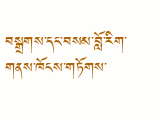བསྒྲགས་དང་བསམ་བློ་རིག་གནས་ཁོངས་གཏོགས་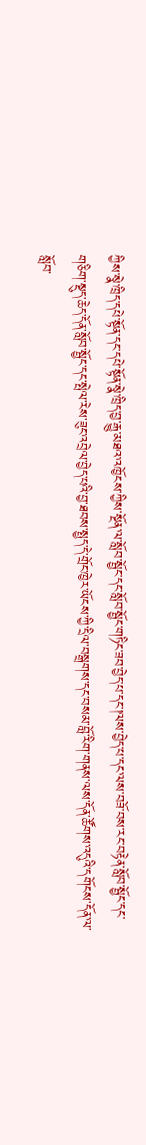ཀྱིས་སྣེ་ཁྲིད་དཔེ་སྟོན་དང་དཔེ་སྟོན་སྣེ་ཁྲིད་བྱ་རྒྱུ་མཐའ་འཁྱོངས་ཀྱིས་སྔོན་ལ་སློབ་སྦྱོང་དང་སློབ་སྦྱོང་གཏིང་ཟབ་བྱེད་པ་དང་།ལས་བྱེད་པ་དང་ལས་བཟོ་བས་རང་བརྟེན་སློབ་སྦྱོང་དང་གཅིག་སྡུད་ཆེད་དོན་སློབ་སྦྱོང་དང་སྤེལ་རེས་ཟུང་འབྲེལ་བྱེད་པའི་བྱ་ཐབས་སྤྱད་དེ་གྲོང་ཁྱེར་ཡོངས་ཀྱི་དྲིལ་བསྒྲགས་དང་བསམ་བློ་རིག་གནས་ལས་དོན་ཚོགས་འདུའི་དགོངས་དོན་ལ་སློབ་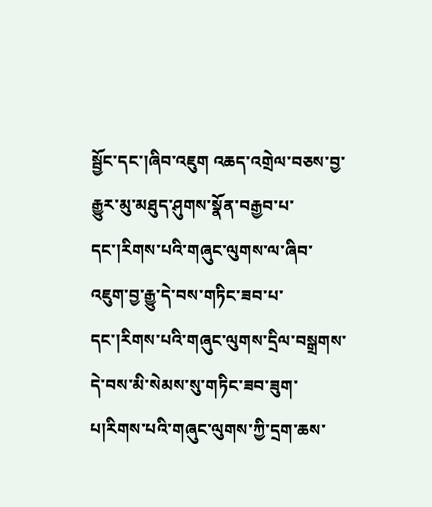སྦྱོང་དང་།ཞིབ་འཇུག འཆད་འགྲེལ་བཅས་བྱ་རྒྱུར་མུ་མཐུད་ཤུགས་སྣོན་བརྒྱབ་པ་དང་།རིགས་པའི་གཞུང་ལུགས་ལ་ཞིབ་འཇུག་བྱ་རྒྱུ་དེ་བས་གཏིང་ཟབ་པ་དང་།རིགས་པའི་གཞུང་ལུགས་དྲིལ་བསྒྲགས་དེ་བས་མི་སེམས་སུ་གཏིང་ཟབ་ཟུག་པ།རིགས་པའི་གཞུང་ལུགས་ཀྱི་དྲག་ཆས་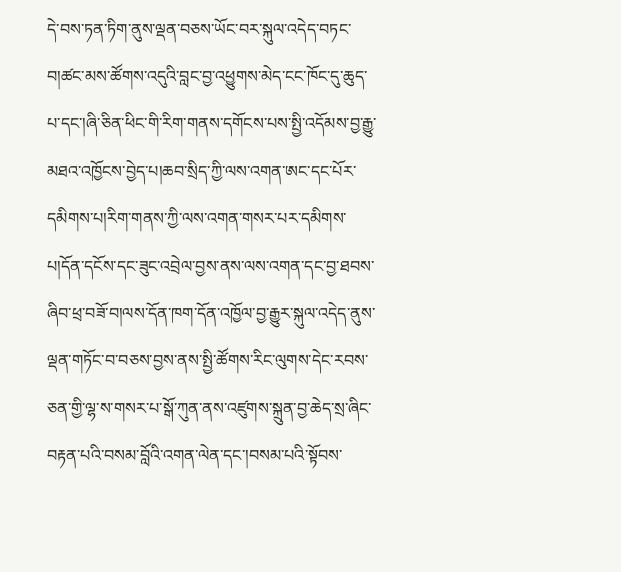དེ་བས་ཏན་ཏིག་ནུས་ལྡན་བཅས་ཡོང་བར་སྐུལ་འདེད་བཏང་བ།ཚང་མས་ཚོགས་འདུའི་བླང་བྱ་འཕྱུགས་མེད་ངང་ཁོང་དུ་ཆུད་པ་དང་།ཞི་ཅིན་ཕིང་གི་རིག་གནས་དགོངས་པས་སྤྱི་འདོམས་བྱ་རྒྱུ་མཐའ་འཁྱོངས་བྱེད་པ།ཆབ་སྲིད་ཀྱི་ལས་འགན་ཨང་དང་པོར་དམིགས་པ།རིག་གནས་ཀྱི་ལས་འགན་གསར་པར་དམིགས་པ།དོན་དངོས་དང་ཟུང་འབྲེལ་བྱས་ནས་ལས་འགན་དང་བྱ་ཐབས་ཞིབ་ཕྲ་བཟོ་བ།ལས་དོན་ཁག་དོན་འཁྱོལ་བྱ་རྒྱུར་སྐུལ་འདེད་ནུས་ལྡན་གཏོང་བ་བཅས་བྱས་ནས་སྤྱི་ཚོགས་རིང་ལུགས་དེང་རབས་ཅན་གྱི་ལྷ་ས་གསར་པ་སྒོ་ཀུན་ནས་འཛུགས་སྐྲུན་བྱ་ཆེད་སྲ་ཞིང་བརྟན་པའི་བསམ་བློའི་འགན་ལེན་དང་།བསམ་པའི་སྟོབས་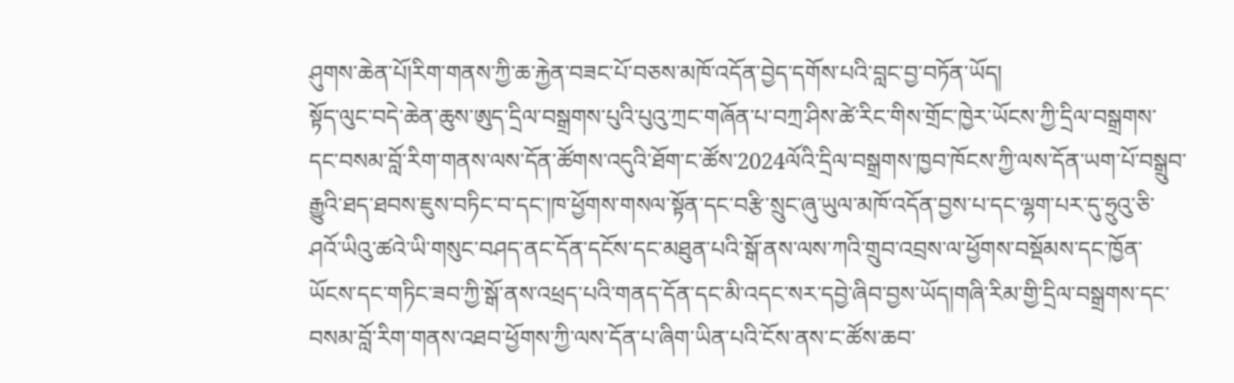ཤུགས་ཆེན་པོ།རིག་གནས་ཀྱི་ཆ་རྐྱེན་བཟང་པོ་བཅས་མཁོ་འདོན་བྱེད་དགོས་པའི་བླང་བྱ་བཏོན་ཡོད།
སྟོད་ལུང་བདེ་ཆེན་ཆུས་ཨུད་དྲིལ་བསྒྲགས་པུའི་པུའུ་ཀྲང་གཞོན་པ་བཀྲ་ཤིས་ཚེ་རིང་གིས་གྲོང་ཁྱེར་ཡོངས་ཀྱི་དྲིལ་བསྒྲགས་དང་བསམ་བློ་རིག་གནས་ལས་དོན་ཚོགས་འདུའི་ཐོག་ང་ཚོས་2024ལོའི་དྲིལ་བསྒྲགས་ཁྱབ་ཁོངས་ཀྱི་ལས་དོན་ཡག་པོ་བསྒྲུབ་རྒྱུའི་ཐད་ཐབས་ཇུས་བཏིང་བ་དང་།ཁ་ཕྱོགས་གསལ་སྟོན་དང་བརྩི་སྲུང་ཞུ་ཡུལ་མཁོ་འདོན་བྱས་པ་དང་ལྷག་པར་དུ་ཧྲུའུ་ཅི་ཤའོ་ཡིའུ་ཚའེ་ཡི་གསུང་བཤད་ནང་དོན་དངོས་དང་མཐུན་པའི་སྒོ་ནས་ལས་ཀའི་གྲུབ་འབྲས་ལ་ཕྱོགས་བསྡོམས་དང་ཁྱོན་ཡོངས་དང་གཏིང་ཟབ་ཀྱི་སྒོ་ནས་འཕྲད་པའི་གནད་དོན་དང་མི་འདང་སར་དབྱེ་ཞིབ་བྱས་ཡོད།གཞི་རིམ་གྱི་དྲིལ་བསྒྲགས་དང་བསམ་བློ་རིག་གནས་འཐབ་ཕྱོགས་ཀྱི་ལས་དོན་པ་ཞིག་ཡིན་པའི་ངོས་ནས་ང་ཚོས་ཆབ་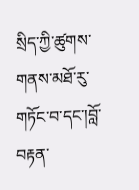སྲིད་ཀྱི་ཚུགས་གནས་མཐོ་རུ་གཏོང་བ་དང་།བློ་བརྟན་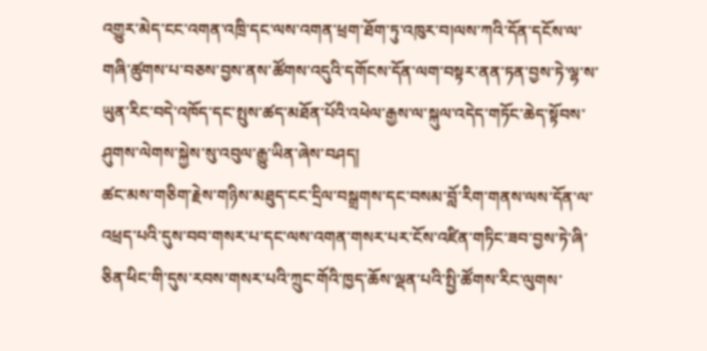འགྱུར་མེད་ངང་འགན་འཁྲི་དང་ལས་འགན་ཕྲག་ཐོག་ཏུ་འཁུར་བ།ལས་ཀའི་དོན་དངོས་ལ་གཞི་ཚུགས་པ་བཅས་བྱས་ནས་ཚོགས་འདུའི་དགོངས་དོན་ལག་བསྟར་ནན་ཏན་བྱས་ཏེ་ལྷ་ས་ཡུན་རིང་བདེ་འཁོད་དང་སྤུས་ཚད་མཐོན་པོའི་འཕེལ་རྒྱས་ལ་སྐུལ་འདེད་གཏོང་ཆེད་སྟོབས་ཤུགས་ལེགས་སྐྱེས་སུ་འབུལ་རྒྱུ་ཡིན་ཞེས་བཤད།
ཚང་མས་གཅིག་རྗེས་གཉིས་མཐུད་ངང་དྲིལ་བསྒྲགས་དང་བསམ་བློ་རིག་གནས་ལས་དོན་ལ་འཕྲད་པའི་དུས་བབ་གསར་པ་དང་ལས་འགན་གསར་པར་ངོས་འཛིན་གཏིང་ཟབ་བྱས་ཏེ་ཞི་ཅིན་ཕིང་གི་དུས་རབས་གསར་པའི་ཀྲུང་གོའི་ཁྱད་ཆོས་ལྡན་པའི་སྤྱི་ཚོགས་རིང་ལུགས་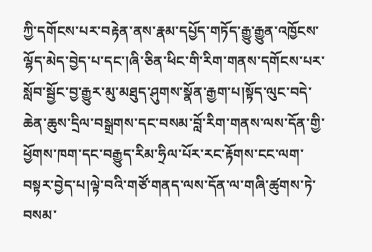ཀྱི་དགོངས་པར་བརྟེན་ནས་རྣམ་དཔྱོད་གཏོད་རྒྱུ་རྒྱུན་འཁྱོངས་ལྷོད་མེད་བྱེད་པ་དང་།ཞི་ཅིན་ཕིང་གི་རིག་གནས་དགོངས་པར་སློབ་སྦྱོང་བྱ་རྒྱུར་མུ་མཐུད་ཤུགས་སྣོན་རྒྱག་པ།སྟོད་ལུང་བདེ་ཆེན་ཆུས་དྲིལ་བསྒྲགས་དང་བསམ་བློ་རིག་གནས་ལས་དོན་གྱི་ཕྱོགས་ཁག་དང་བརྒྱུད་རིམ་ཧྲིལ་པོར་རང་རྟོགས་ངང་ལག་བསྟར་བྱེད་པ།ལྟེ་བའི་གཙོ་གནད་ལས་དོན་ལ་གཞི་ཚུགས་ཏེ་བསམ་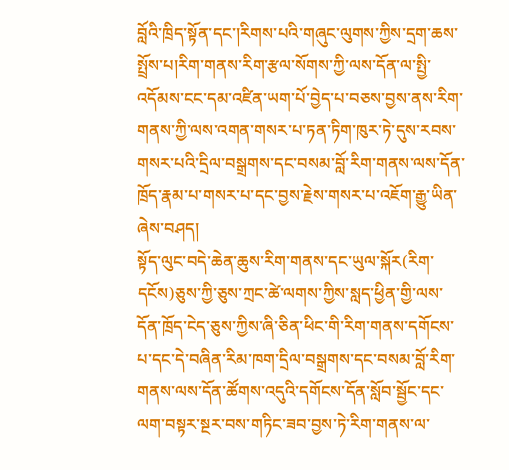བློའི་ཁྲིད་སྟོན་དང་།རིགས་པའི་གཞུང་ལུགས་ཀྱིས་དྲག་ཆས་སྤྲོས་པ།རིག་གནས་རིག་རྩལ་སོགས་ཀྱི་ལས་དོན་ལ་སྤྱི་འདོམས་ངང་དམ་འཛིན་ཡག་པོ་བྱེད་པ་བཅས་བྱས་ནས་རིག་གནས་ཀྱི་ལས་འགན་གསར་པ་ཏན་ཏིག་ཁུར་ཏེ་དུས་རབས་གསར་པའི་དྲིལ་བསྒྲགས་དང་བསམ་བློ་རིག་གནས་ལས་དོན་ཁྲོད་རྣམ་པ་གསར་པ་དང་བྱས་རྗེས་གསར་པ་འཇོག་རྒྱུ་ཡིན་ཞེས་བཤད།
སྟོད་ལུང་བདེ་ཆེན་ཆུས་རིག་གནས་དང་ཡུལ་སྐོར(རིག་དངོས)ཅུས་ཀྱི་ཅུས་ཀྲང་ཚེ་ལགས་ཀྱིས་སླད་ཕྱིན་གྱི་ལས་དོན་ཁྲོད་ངེད་ཅུས་ཀྱིས་ཞི་ཅིན་ཕིང་གི་རིག་གནས་དགོངས་པ་དང་དེ་བཞིན་རིམ་ཁག་དྲིལ་བསྒྲགས་དང་བསམ་བློ་རིག་གནས་ལས་དོན་ཚོགས་འདུའི་དགོངས་དོན་སློབ་སྦྱོང་དང་ལག་བསྟར་སྔར་བས་གཏིང་ཟབ་བྱས་ཏེ་རིག་གནས་ལ་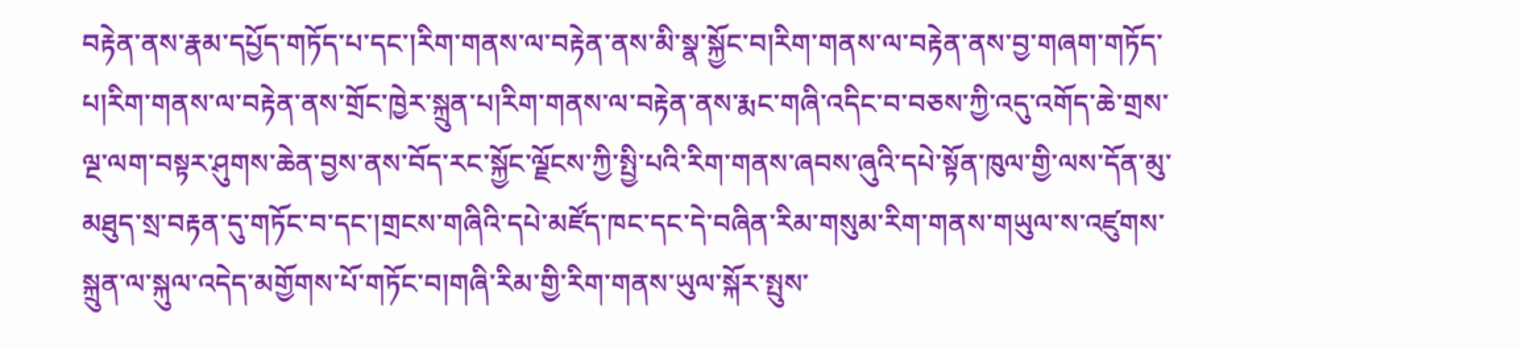བརྟེན་ནས་རྣམ་དཔྱོད་གཏོད་པ་དང་།རིག་གནས་ལ་བརྟེན་ནས་མི་སྣ་སྐྱོང་བ།རིག་གནས་ལ་བརྟེན་ནས་བྱ་གཞག་གཏོད་པ།རིག་གནས་ལ་བརྟེན་ནས་གྲོང་ཁྱེར་སྐྲུན་པ།རིག་གནས་ལ་བརྟེན་ནས་རྨང་གཞི་འདིང་བ་བཅས་ཀྱི་འདུ་འགོད་ཆེ་གྲས་ལྔ་ལག་བསྟར་ཤུགས་ཆེན་བྱས་ནས་བོད་རང་སྐྱོང་ལྗོངས་ཀྱི་སྤྱི་པའི་རིག་གནས་ཞབས་ཞུའི་དཔེ་སྟོན་ཁུལ་གྱི་ལས་དོན་མུ་མཐུད་སྲ་བརྟན་དུ་གཏོང་བ་དང་།གྲངས་གཞིའི་དཔེ་མཛོད་ཁང་དང་དེ་བཞིན་རིམ་གསུམ་རིག་གནས་གཡུལ་ས་འཛུགས་སྐྲུན་ལ་སྐུལ་འདེད་མགྱོགས་པོ་གཏོང་བ།གཞི་རིམ་གྱི་རིག་གནས་ཡུལ་སྐོར་སྤུས་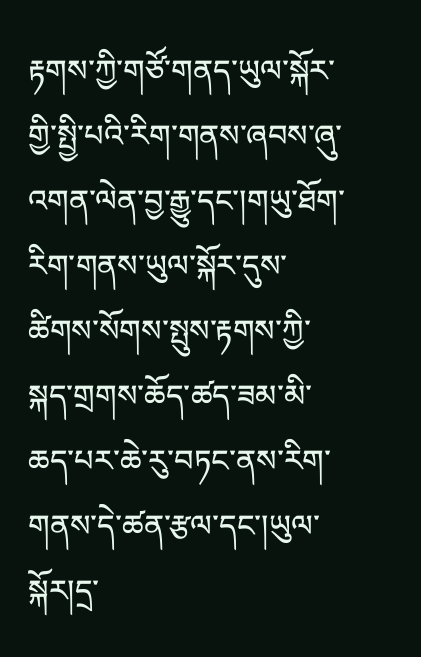རྟགས་ཀྱི་གཙོ་གནད་ཡུལ་སྐོར་གྱི་སྤྱི་པའི་རིག་གནས་ཞབས་ཞུ་འགན་ལེན་བྱ་རྒྱུ་དང་།གཡུ་ཐོག་རིག་གནས་ཡུལ་སྐོར་དུས་ཚིགས་སོགས་སྤུས་རྟགས་ཀྱི་སྐད་གྲགས་ཆོད་ཚད་ཟམ་མི་ཆད་པར་ཆེ་རུ་བཏང་ནས་རིག་གནས་དེ་ཚན་རྩལ་དང་།ཡུལ་སྐོར།དྲ་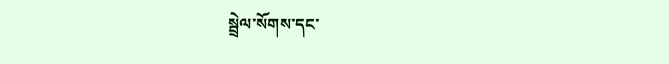སྦྲེལ་སོགས་དང་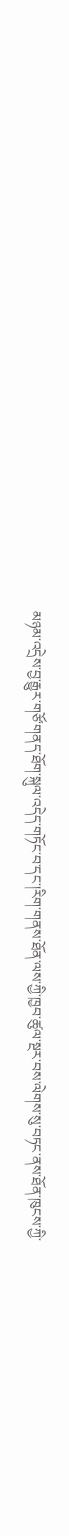མཉམ་འདྲེས་བྱ་རྒྱུར་གཙོ་གནད་ཐོག་སྐུལ་འདེད་གཏོང་བ་དང་།རིག་གནས་ཐོན་ལས་ཀྱི་ཁྱབ་ཚུལ་སྔར་བས་ལེགས་སུ་བཏང་ནས་ཐོན་ཁུངས་ཀྱི་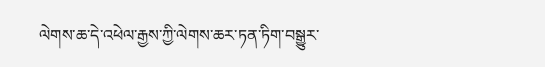ལེགས་ཆ་དེ་འཕེལ་རྒྱས་ཀྱི་ལེགས་ཆར་ཏན་ཏིག་བསྒྱུར་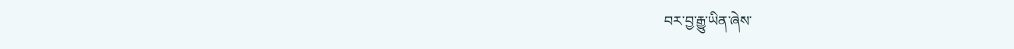བར་བྱ་རྒྱུ་ཡིན་ཞེས་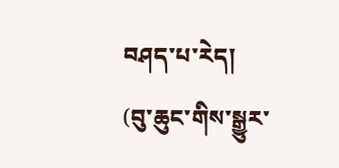བཤད་པ་རེད།
(བུ་ཆུང་གིས་སྒྱུར་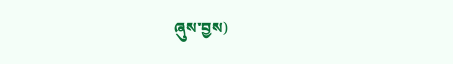ཞུས་བྱས)